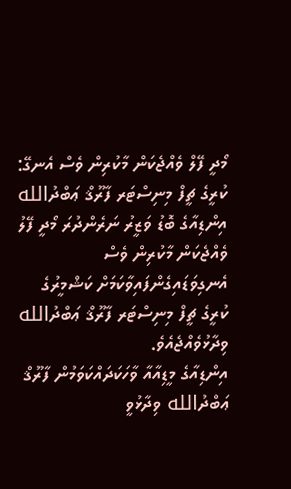މޯދީ ފޭލް ވެއްޖެކަން މާކުރިން ވެސް އެނގޭ: ކުރީގެ ޗީފް މިނިސްޓަރ ފާރޫޤް ޢަބްދުالله
އިންޑިއާގެ ބޮޑު ވަޒީރު ނަރެންދުރަ މޯދީ ފޭލު ވެއްޖެކަން މާކުރިން ވެސް އެނގިވަޑައިގެންފައިވާކަމަށް ކަޝްމީރުގެ ކުރީގެ ޗީފް މިނިސްޓަރ ފާރޫޤް ޢަބްދުالله ވިދާޅުވެއްޖެއެވެ.
އިންޑިއާގެ މީޑިއާއާ ވާހަކަދައްކަވަމުން ފާރޫޤް ޢަބްދުالله ވިދާޅުވީ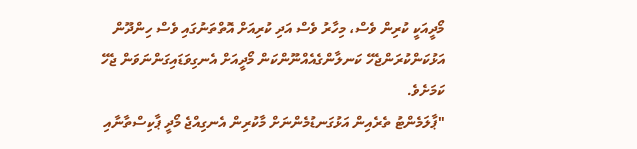މޯދީއަކީ ކުރިން ވެސް، މިހާރު ވެސް އަދި ކުރިއަށް އޮތްތަނުގައި ވެސް ހިންދޫން އަޅުކަންކުރަންޖެހޭ ކަނލާންގެއެއްނޫންކަން މޯދީއަށް އެނގިވަޑައިގަންނަވަން ޖެހޭ ކަމަށެވެ.
"ޕާލަމެންޓު ތެރެއިން އަޅުގަނޑުމެންނަށް މާކުރިން އެނގިއްޖެ މޯދީ ޕާކިސްތާނާއި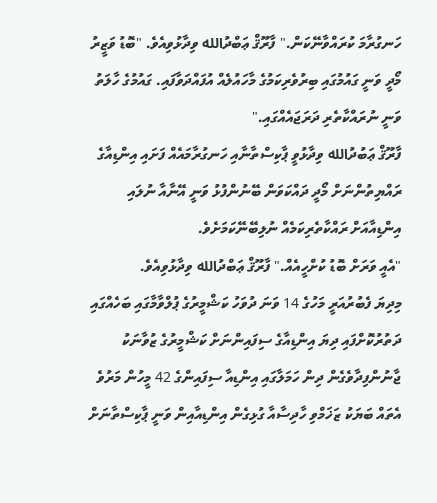ހަނގުރާމަ ކުރައްވާނޭކަން." ފާރޫޤް ޢަބްދުالله ވިދާޅުވިއެވެ. "ބޮޑު ވަޒީރު މޯދީ ވަނީ ގައުމުގައި ބިރުވެރިކަމުގެ މާހައުލެއް އުފައްދަވާފައި. ގައުމުގެ ހާލަތު ވަނީ ނުރައްކާތެރި ދަރަޖައެއްގައި."
ފާރޫޤް ޢަބުދުالله ވިދާޅުވީ ޕާކިސްތާނާއި ހަނގުރާމައެއް ފަށައި އިންޑިއާގެ ރައްޔިތުންނަށް މޯދީ ދައްކަވަން ބޭނުންފުޅު ވަނީ އޭނާއާ ނުލައި އިންޑިއާއަށް ރައްކާތެރިކަމެއް ނުލިބޭނޭކަމަށެވެ.
"އެއީ ވަރަށް ބޮޑު ކުށްހީއެއް." ފާރޫޤް ޢަބްދުالله ވިދާޅުވިއެވެ.
މިދިޔަ ފެބުރުއަރީ މަހުގެ 14 ވަނަ ދުވަހު ކަޝްމީރުގެ ޕުލްވާމާގައި ބަހެއްގައި ދަތުރުކޮށްފައި ދިޔަ އިންޑިއާގެ ސިފައިންނަށް ކަޝްމީރުގެ ޒުވާނަކު ޖާނުންފިދާވެގެން ދިން ހަމަލާގައި އިންޑިއާ ސިފައިންގެ 42 މީހުން މަރުވެ އެތައް ބަޔަކު ޒަޚަމްވި ހާދިސާއާ ގުޅިގެން އިންޑިއާއިން ވަނީ ޕާކިސްތާނަށް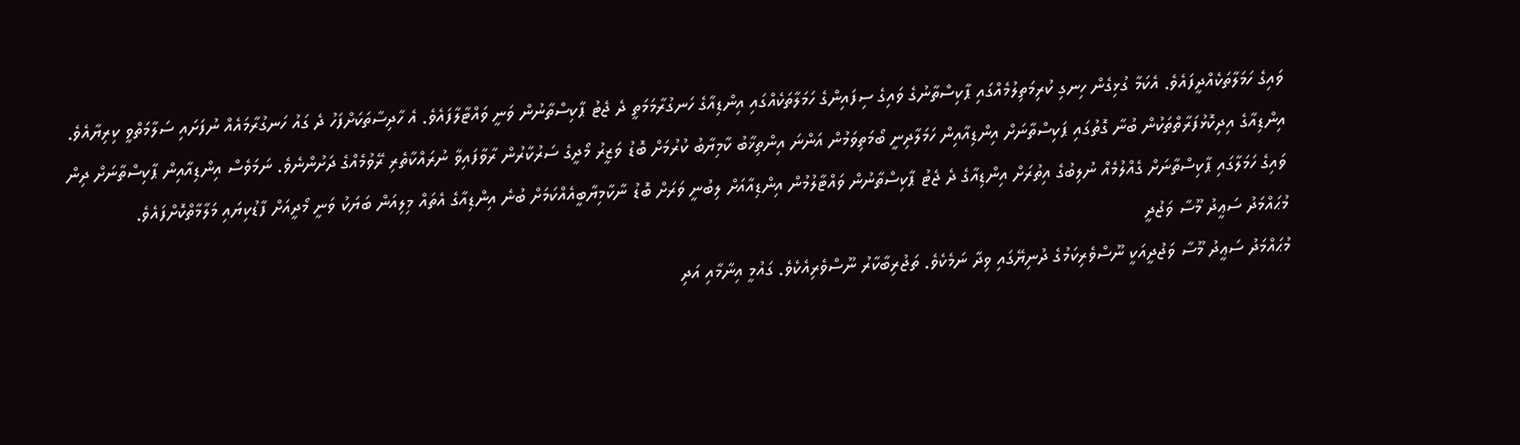ވައިގެ ހަމަލާތަކެއްދީފައެވެ. އެކަމާ ގުޅިގެން ހިނގި ކުރިމަތިލުމެއްގައި ޕާކިސްތާނުގެ ވައިގެ ސިފައިންގެ ހަމަލާތަކެއްގައި އިންޑިއާގެ ހަނގުރާމަމަތީ ދެ ޖެޓު ޕާކިސްތާނުން ވަނީ ވައްޓާލާފައެވެ. އެ ހާދިސާތަކަށްފަހު ދެ ގައު ހަނގުރާމައެއް ނުފަށައި ސަލާމަތްވީ ކިރިޔާއެވެ.
އިންޑިއާގެ އިދިކޮޅުފަރާތްތަކުން ބުނާ ގޮތުގައި ޕަކިސްތާނަށް އިންޑިއާއިން ހަމަލާދިނީ ބޯމަތިވަމުން އަންނަ އިންތިޚާބު ކާމިޔާބު ކުރުމަށް ބޮޑު ވަޒީރު މޯދީގެ ސަރުކާރުން ރާވާފައިވާ ނުރައްކާތެރި ރޭވުމެއްގެ ދަށުންނެވެ. ނަމަވެސް އިންޑިއާއިން ޕާކިސްތާނަށް ދިން ވައިގެ ހަމަލާގައި ޕާކިސްތާނަށް ގެއްލުމެއް ނުލިބުގެ އިތުރަށް އިންޑިއާގެ ދެ ޖެޓު ޕާކިސްތާނުން ވައްޓާލުމުން އިންޑިއާއަށް ލިބުނީ ވަރަށް ބޮޑު ނާކާމިޔާބީއެއްކަމަށް ބުނެ އިންޑިއާގެ އެތައް މިލިއަން ބަޔަކު ވަނީ މޯދީއަށް ފާޑުކިޔައި މަލާމާތްކޮށްފައެވެ.
މުޙައްމަދު ސަޢީދު މޫސާ ވަޖުދީ
މުޙައްމަދު ސަޢީދު މޫސާ ވަޖުދީއަކީ ނޫސްވެރިކަމުގެ ދުނިޔޭގައި ވިދާ ނަމެކެވެ. ތަޖުރިބާކާރު ނޫސްވެރިއެކެވެ. ގައުމީ އިނާމާއި އަދި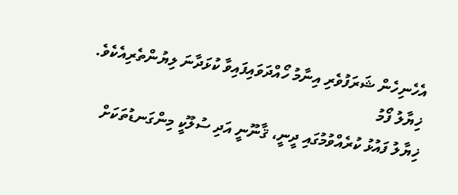އެހެނިހެން ޝަރަފުވެރި އިނާމު ހޯއްދަވައިފައިވާ ކުޅަދާނަ ލިޔުންތެރިއެކެވެ.
ޚިޔާލު ފޯމު
ޚިޔާލު ފައުޅު ކުރެއްވުމުގައި ދީނީ، ޤާނޫނީ އަދި ސުލޫކީ މިންގަނޑުތަކަށް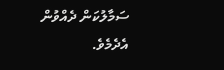ސަމާލުކަން ދެއްވުން އެދެމެވެ.